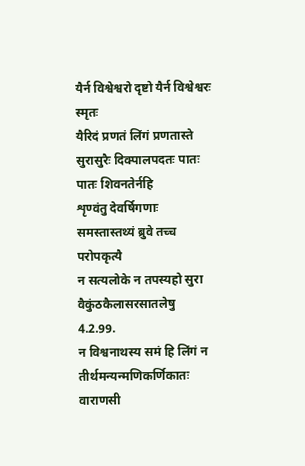यैर्न विश्वेश्वरो दृष्टो यैर्न विश्वेश्वरः स्मृतः
यैरिदं प्रणतं लिंगं प्रणतास्ते सुरासुरैः दिक्पालपदतः पातः पातः शिवनतेर्नहि
शृण्वंतु देवर्षिगणाः समस्तास्तथ्यं ब्रुवे तच्च परोपकृत्यै
न सत्यलोके न तपस्यहो सुरा वैकुंठकैलासरसातलेषु 4.2.99.
न विश्वनाथस्य समं हि लिंगं न तीर्थमन्यन्मणिकर्णिकातः
वाराणसी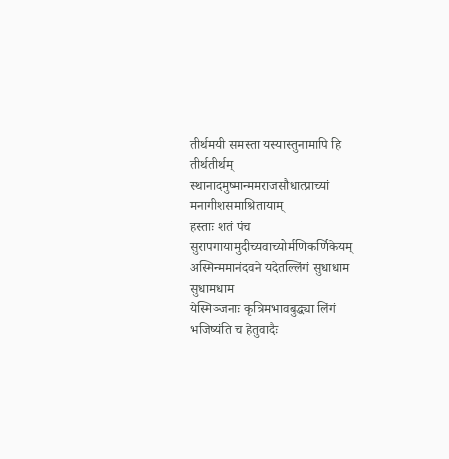तीर्थमयी समस्ता यस्यास्तुनामापि हि तीर्थतीर्थम्
स्थानादमुष्मान्ममराजसौधात्प्राच्यां मनागीशसमाश्रितायाम्
हस्ताः शतं पंच सुरापगायामुदीच्यवाच्योर्मणिकर्णिकेयम्
अस्मिन्ममानंदवने यदेतल्लिंगं सुधाधाम सुधामधाम
येस्मिञ्जनाः कृत्रिमभावबुद्ध्या लिंगं भजिष्यंति च हेतुवादैः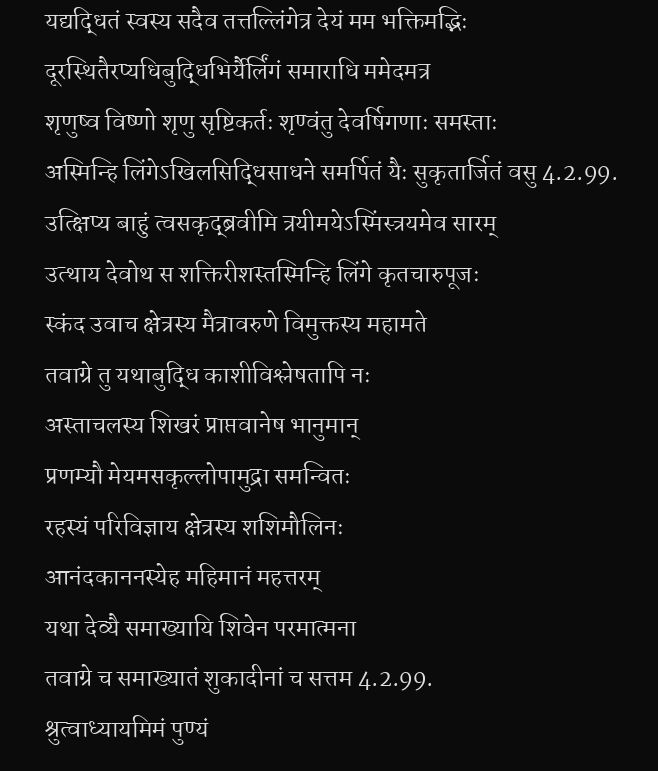यद्यद्धितं स्वस्य सदैव तत्तल्लिंगेत्र देयं मम भक्तिमद्भिः
दूरस्थितैरप्यधिबुद्धिभिर्यैर्लिंगं समाराधि ममेदमत्र
शृणुष्व विष्णो शृणु सृष्टिकर्तः शृण्वंतु देवर्षिगणाः समस्ताः
अस्मिन्हि लिंगेऽखिलसिद्धिसाधने समर्पितं यैः सुकृतार्जितं वसु 4.2.99.
उत्क्षिप्य बाहुं त्वसकृद्ब्रवीमि त्रयीमयेऽस्मिंस्त्रयमेव सारम्
उत्थाय देवोथ स शक्तिरीशस्तस्मिन्हि लिंगे कृतचारुपूजः
स्कंद उवाच क्षेत्रस्य मैत्रावरुणे विमुक्तस्य महामते
तवाग्रे तु यथाबुद्धि काशीविश्लेषतापि नः
अस्ताचलस्य शिखरं प्राप्तवानेष भानुमान्
प्रणम्यौ मेयमसकृल्लोपामुद्रा समन्वितः
रहस्यं परिविज्ञाय क्षेत्रस्य शशिमौलिनः
आनंदकाननस्येह महिमानं महत्तरम्
यथा देव्यै समाख्यायि शिवेन परमात्मना
तवाग्रे च समाख्यातं शुकादीनां च सत्तम 4.2.99.
श्रुत्वाध्यायमिमं पुण्यं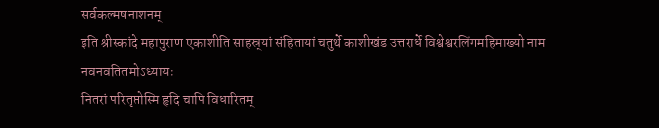सर्वकल्मषनाशनम्
इति श्रीस्कांदे महापुराण एकाशीति साहस्र्यां संहितायां चतुर्थे काशीखंड उत्तरार्धे विश्वेश्वरलिंगमहिमाख्यो नाम नवनवतितमोऽध्यायः
नितरां परितृप्तोस्मि हृदि चापि विधारितम्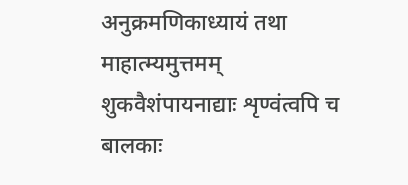अनुक्रमणिकाध्यायं तथा माहात्म्यमुत्तमम्
शुकवैशंपायनाद्याः शृण्वंत्वपि च बालकाः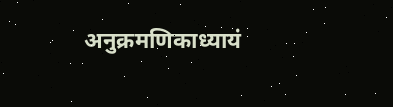अनुक्रमणिकाध्यायं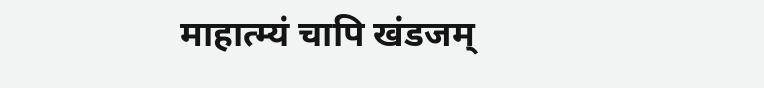माहात्म्यं चापि खंडजम्